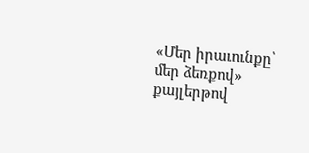«Մեր իրաւունքը՝ մեր ձեռքով» քայլերթով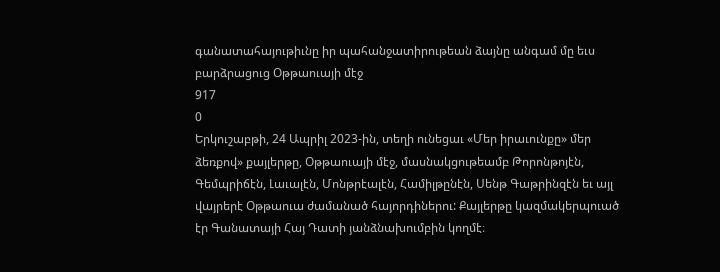գանատահայութիւնը իր պահանջատիրութեան ձայնը անգամ մը եւս բարձրացուց Օթթաուայի մէջ
917
0
Երկուշաբթի, 24 Ապրիլ 2023-ին, տեղի ունեցաւ «Մեր իրաւունքը» մեր ձեռքով» քայլերթը, Օթթաուայի մէջ, մասնակցութեամբ Թորոնթոյէն, Գեմպրիճէն, Լաւալէն, Մոնթրէալէն, Համիլթընէն, Սենթ Գաթրինզէն եւ այլ վայրերէ Օթթաուա ժամանած հայորդիներու: Քայլերթը կազմակերպուած էր Գանատայի Հայ Դատի յանձնախումբին կողմէ։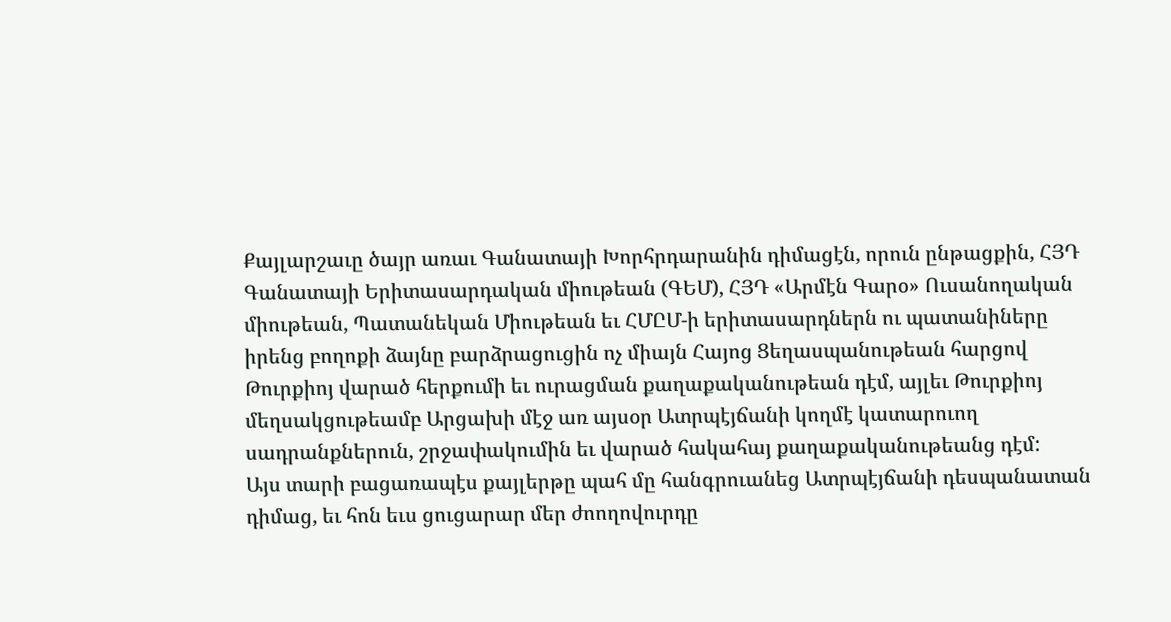Քայլարշաւը ծայր առաւ Գանատայի Խորհրդարանին դիմացէն, որուն ընթացքին, ՀՅԴ Գանատայի Երիտասարդական միութեան (ԳԵՄ), ՀՅԴ «Արմէն Գարօ» Ուսանողական միութեան, Պատանեկան Միութեան եւ ՀՄԸՄ-ի երիտասարդներն ու պատանիները իրենց բողոքի ձայնը բարձրացուցին ոչ միայն Հայոց Ցեղասպանութեան հարցով Թուրքիոյ վարած հերքումի եւ ուրացման քաղաքականութեան դէմ, այլեւ Թուրքիոյ մեղսակցութեամբ Արցախի մէջ առ այսօր Ատրպէյճանի կողմէ կատարուող սադրանքներուն, շրջափակումին եւ վարած հակահայ քաղաքականութեանց դէմ:
Այս տարի բացառապէս քայլերթը պահ մը հանգրուանեց Ատրպէյճանի դեսպանատան դիմաց, եւ հոն եւս ցուցարար մեր ժոողովուրդը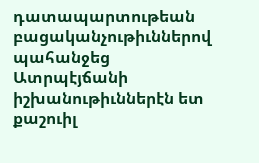դատապարտութեան բացականչութիւններով պահանջեց Ատրպէյճանի իշխանութիւններէն ետ քաշուիլ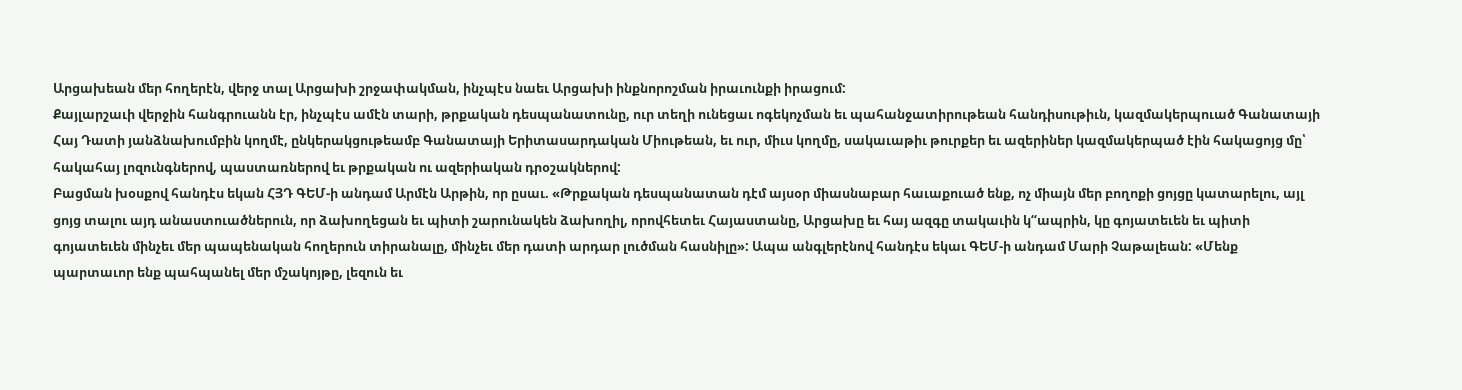Արցախեան մեր հողերէն, վերջ տալ Արցախի շրջափակման, ինչպէս նաեւ Արցախի ինքնորոշման իրաւունքի իրացում:
Քայլարշաւի վերջին հանգրուանն էր, ինչպէս ամէն տարի, թրքական դեսպանատունը, ուր տեղի ունեցաւ ոգեկոչման եւ պահանջատիրութեան հանդիսութիւն, կազմակերպուած Գանատայի Հայ Դատի յանձնախումբին կողմէ, ընկերակցութեամբ Գանատայի Երիտասարդական Միութեան, եւ ուր, միւս կողմը, սակաւաթիւ թուրքեր եւ ազերիներ կազմակերպած էին հակացոյց մը՝ հակահայ լոզունգներով, պաստառներով եւ թրքական ու ազերիական դրօշակներով:
Բացման խօսքով հանդէս եկան ՀՅԴ ԳԵՄ-ի անդամ Արմէն Արթին, որ ըսաւ. «Թրքական դեսպանատան դէմ այսօր միասնաբար հաւաքուած ենք, ոչ միայն մեր բողոքի ցոյցը կատարելու, այլ ցոյց տալու այդ անաստուածներուն, որ ձախողեցան եւ պիտի շարունակեն ձախողիլ, որովհետեւ Հայաստանը, Արցախը եւ հայ ազգը տակաւին կ“ապրին, կը գոյատեւեն եւ պիտի գոյատեւեն մինչեւ մեր պապենական հողերուն տիրանալը, մինչեւ մեր դատի արդար լուծման հասնիլը»: Ապա անգլերէնով հանդէս եկաւ ԳԵՄ-ի անդամ Մարի Չաթալեան: «Մենք պարտաւոր ենք պահպանել մեր մշակոյթը, լեզուն եւ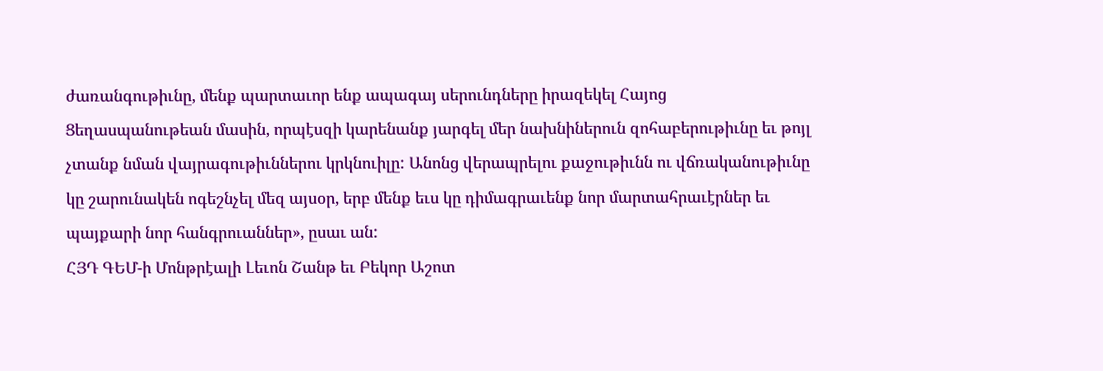ժառանգութիւնը, մենք պարտաւոր ենք ապագայ սերունդները իրազեկել Հայոց Ցեղասպանութեան մասին, որպէսզի կարենանք յարգել մեր նախնիներուն զոհաբերութիւնը եւ թոյլ չտանք նման վայրագութիւններու կրկնուիլը: Անոնց վերապրելու քաջութիւնն ու վճռականութիւնը կը շարունակեն ոգեշնչել մեզ այսօր, երբ մենք եւս կը դիմագրաւենք նոր մարտահրաւէրներ եւ պայքարի նոր հանգրուաններ», ըսաւ ան:
ՀՅԴ ԳԵՄ-ի Մոնթրէալի Լեւոն Շանթ եւ Բեկոր Աշոտ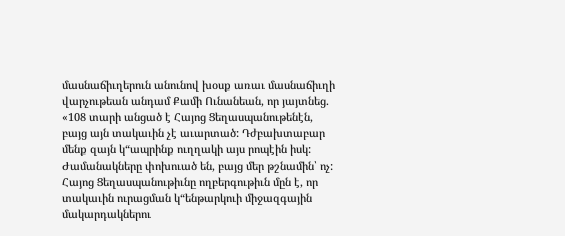մասնաճիւղերուն անունով խօսք առաւ մասնաճիւղի վարչութեան անդամ Քամի Ունանեան, որ յայտնեց. «108 տարի անցած է Հայոց Ցեղասպանութենէն, բայց այն տակաւին չէ աւարտած: Դժբախտաբար մենք զայն կ“ապրինք ուղղակի այս րոպէին իսկ: Ժամանակները փոխուած են, բայց մեր թշնամին՝ ոչ: Հայոց Ցեղասպանութիւնը ողբերգութիւն մըն է, որ տակաւին ուրացման կ“ենթարկուի միջազգային մակարդակներու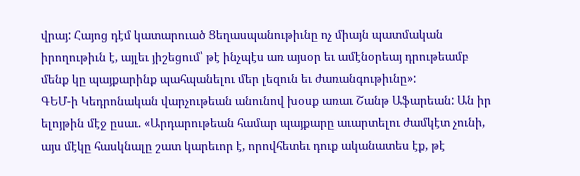վրայ: Հայոց դէմ կատարուած Ցեղասպանութիւնը ոչ միայն պատմական իրողութիւն է, այլեւ յիշեցում՝ թէ ինչպէս առ այսօր եւ ամէնօրեայ դրութեամբ մենք կը պայքարինք պահպանելու մեր լեզուն եւ ժառանգութիւնը»:
ԳԵՄ-ի Կեդրոնական վարչութեան անունով խօսք առաւ Շանթ Աֆարեան: Ան իր ելոյթին մէջ ըսաւ. «Արդարութեան համար պայքարը աւարտելու ժամկէտ չունի, այս մէկը հասկնալը շատ կարեւոր է, որովհետեւ դուք ականատես էք, թէ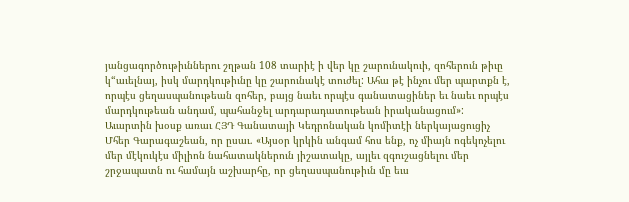յանցագործութիւններու շղթան 108 տարիէ ի վեր կը շարունակուի, զոհերուն թիւը կ“աւելնայ, իսկ մարդկութիւնը կը շարունակէ տուժել: Ահա թէ ինչու մեր պարտքն է, որպէս ցեղասպանութեան զոհեր, բայց նաեւ որպէս գանատացիներ եւ նաեւ որպէս մարդկութեան անդամ, պահանջել արդարադատութեան իրականացում»:
Աւարտին խօսք առաւ ՀՅԴ Գանատայի Կեդրոնական կոմիտէի ներկայացուցիչ Մհեր Գարագաշեան, որ ըսաւ. «Այսօր կրկին անգամ հոս ենք, ոչ միայն ոգեկոչելու մեր մէկուկէս միլիոն նահատակներուն յիշատակը, այլեւ զգուշացնելու մեր շրջապատն ու համայն աշխարհը, որ ցեղասպանութիւն մը եւս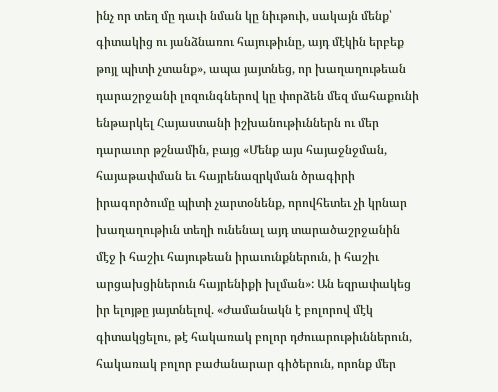ինչ որ տեղ մը դաւի նման կը նիւթուի, սակայն մենք՝ գիտակից ու յանձնառու հայութիւնը, այդ մէկին երբեք թոյլ պիտի չտանք», ապա յայտնեց, որ խաղաղութեան դարաշրջանի լոզունգներով կը փորձեն մեզ մահաքունի ենթարկել Հայաստանի իշխանութիւններն ու մեր դարաւոր թշնամին, բայց «Մենք այս հայաջնջման, հայաթափման եւ հայրենազրկման ծրագիրի իրագործումը պիտի չարտօնենք, որովհետեւ չի կրնար խաղաղութիւն տեղի ունենալ այդ տարածաշրջանին մէջ ի հաշիւ հայութեան իրաւունքներուն, ի հաշիւ արցախցիներուն հայրենիքի խլման»: Ան եզրափակեց իր ելոյթը յայտնելով. «Ժամանակն է բոլորով մէկ գիտակցելու, թէ հակառակ բոլոր դժուարութիւններուն, հակառակ բոլոր բաժանարար գիծերուն, որոնք մեր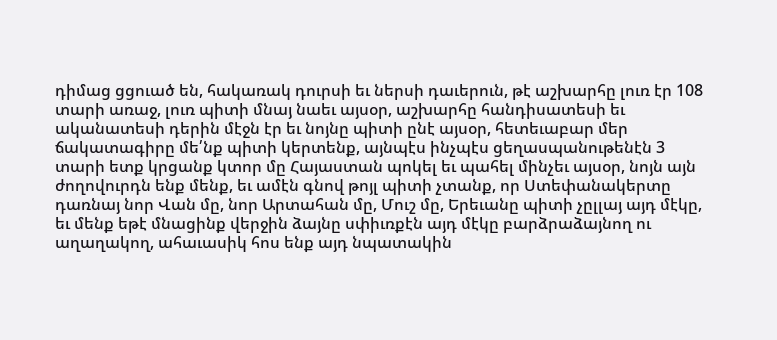դիմաց ցցուած են, հակառակ դուրսի եւ ներսի դաւերուն, թէ աշխարհը լուռ էր 108 տարի առաջ, լուռ պիտի մնայ նաեւ այսօր, աշխարհը հանդիսատեսի եւ ականատեսի դերին մէջն էր եւ նոյնը պիտի ընէ այսօր, հետեւաբար մեր ճակատագիրը մե՛նք պիտի կերտենք, այնպէս ինչպէս ցեղասպանութենէն 3 տարի ետք կրցանք կտոր մը Հայաստան պոկել եւ պահել մինչեւ այսօր, նոյն այն ժողովուրդն ենք մենք, եւ ամէն գնով թոյլ պիտի չտանք, որ Ստեփանակերտը դառնայ նոր Վան մը, նոր Արտահան մը, Մուշ մը, Երեւանը պիտի չըլլայ այդ մէկը, եւ մենք եթէ մնացինք վերջին ձայնը սփիւռքէն այդ մէկը բարձրաձայնող ու աղաղակող, ահաւասիկ հոս ենք այդ նպատակին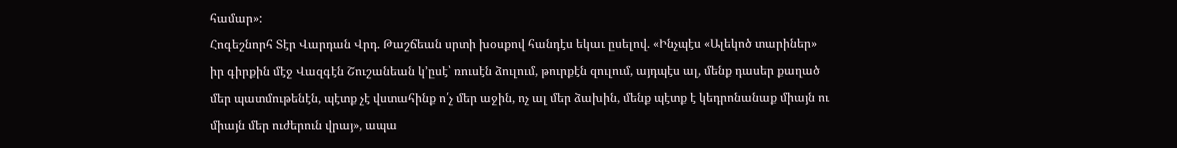համար»:
Հոգեշնորհ Տէր Վարդան Վրդ. Թաշճեան սրտի խօսքով հանդէս եկաւ ըսելով. «Ինչպէս «Ալեկոծ տարիներ» իր գիրքին մէջ Վազգէն Շուշանեան կ’ըսէ՝ ռուսէն ձուլում, թուրքէն զուլում, այդպէս ալ, մենք դասեր քաղած մեր պատմութենէն, պէտք չէ վստահինք ո՛չ մեր աջին, ոչ ալ մեր ձախին, մենք պէտք է կեդրոնանաք միայն ու միայն մեր ուժերուն վրայ», ապա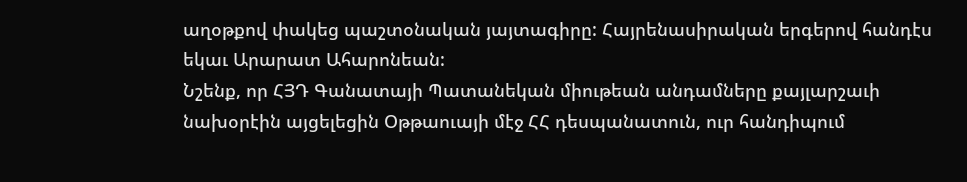աղօթքով փակեց պաշտօնական յայտագիրը: Հայրենասիրական երգերով հանդէս եկաւ Արարատ Ահարոնեան:
Նշենք, որ ՀՅԴ Գանատայի Պատանեկան միութեան անդամները քայլարշաւի նախօրէին այցելեցին Օթթաուայի մէջ ՀՀ դեսպանատուն, ուր հանդիպում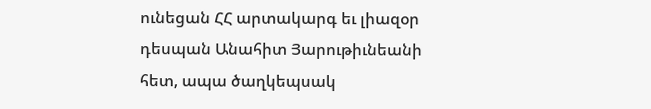ունեցան ՀՀ արտակարգ եւ լիազօր դեսպան Անահիտ Յարութիւնեանի հետ, ապա ծաղկեպսակ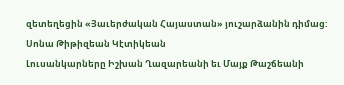զետեղեցին «Յաւերժական Հայաստան» յուշարձանին դիմաց:
Սոնա Թիթիզեան Կէտիկեան
Լուսանկարները Իշխան Ղազարեանի եւ Մայք Թաշճեանի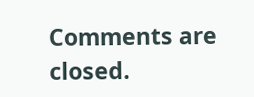Comments are closed.